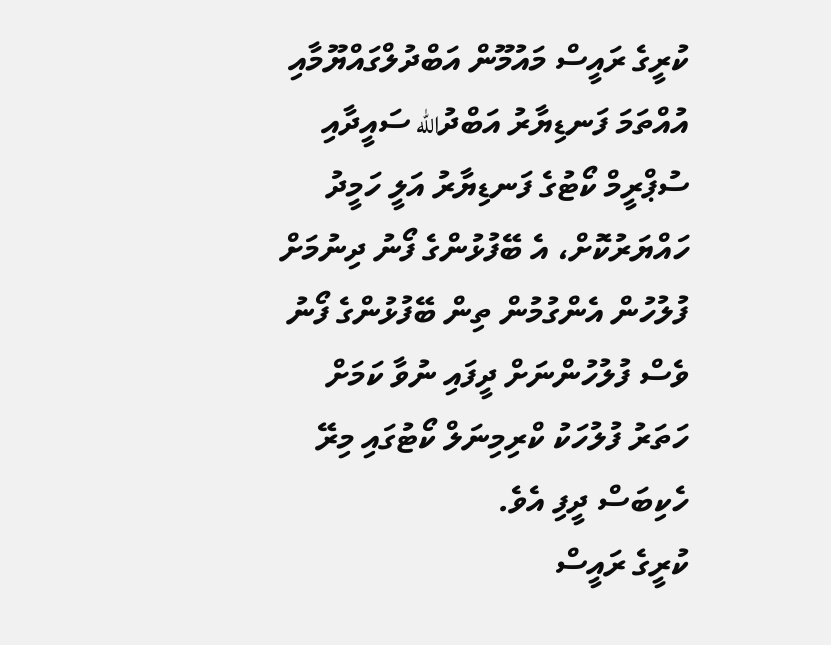ކުރީގެ ރައީސް މައުމޫން އަބްދުލްގައްޔޫމާއި އުއްތަމަ ފަނޑިޔާރު އަބްދުالله ސައީދާއި ސުޕްރީމް ކޯޓުގެ ފަނޑިޔާރު އަލީ ހަމީދު ހައްޔަރުކޮށް، އެ ބޭފުޅުންގެ ފޯނު ދިނުމަށް ފުލުހުން އެންގުމުން ތިން ބޭފުޅުންގެ ފޯނު ވެސް ފުލުހުންނަށް ދީފައި ނުވާ ކަމަށް ހަތަރު ފުލުހަކު ކްރިމިނަލް ކޯޓުގައި މިރޭ ހެކިބަސް ދީފި އެވެ.
ކުރީގެ ރައީސް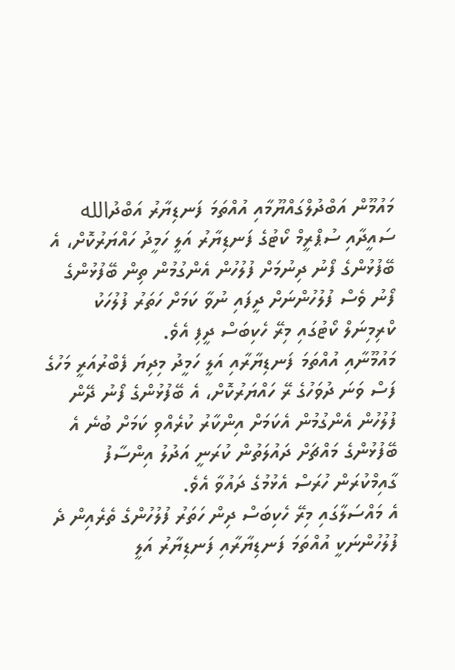މައުމޫން އަބްދުލްގައްޔޫމާއި އުއްތަމަ ފަނޑިޔާރު އަބްދުالله ސައީދާއި ސުޕްރީމް ކޯޓުގެ ފަނޑިޔާރު އަލީ ހަމީދު ހައްޔަރުކޮށް، އެ ބޭފުޅުންގެ ފޯނު ދިނުމަށް ފުލުހުން އެންގުމުން ތިން ބޭފުޅުންގެ ފޯނު ވެސް ފުލުހުންނަށް ދީފައި ނުވާ ކަމަށް ހަތަރު ފުލުހަކު ކްރިމިނަލް ކޯޓުގައި މިރޭ ހެކިބަސް ދީފި އެވެ.
މައުމޫނާއި އުއްތަމަ ފަނޑިޔާރާއި އަލީ ހަމީދު މިދިޔަ ފެބްރުއަރީ މަހުގެ ފަސް ވަނަ ދުވަހުގެ ރޭ ހައްޔަރުކޮށް، އެ ބޭފުޅުންގެ ފޯނު ދޭން ފުލުހުން އެންގުމުން އެކަމަށް އިންކާރު ކުރެއްވި ކަމަށް ބުނެ އެ ބޭފުޅުންގެ މައްޗަށް ދައުލަތުން ކުރަނީ އަދުލު އިންސާފު ގާއިމްކުރަން ހުރަސް އެޅުމުގެ ދައުވާ އެވެ.
އެ މައްސަލާގައި މިރޭ ހެކިބަސް ދިން ހަތަރު ފުލުހުންގެ ތެރެއިން ދެ ފުލުހުންނަކީ އުއްތަމަ ފަނޑިޔާރާއި ފަނޑިޔާރު އަލީ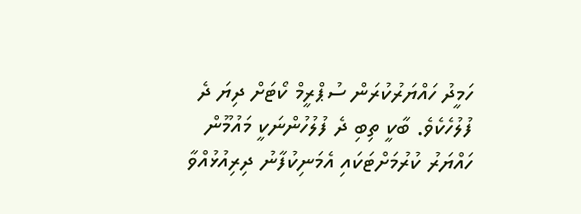ހަމީދު ހައްޔަރުކުރަން ސުޕްރީމް ކޯޓަށް ދިޔަ ދެ ފުލުހެކެވެ. ބާކީ ތިބި ދެ ފުލުހުންނަކީ މައުމޫން ހައްޔަރު ކުރުމަށްޓަކައި އެމަނިކުފާނު ދިރިއުޅުއްވާ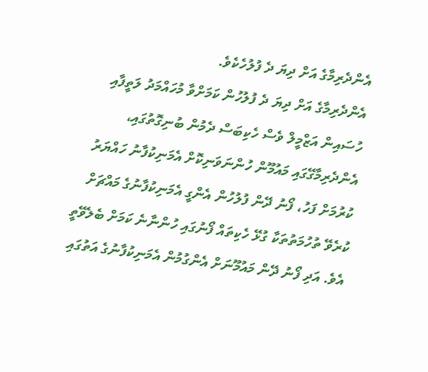އެންދެރިމާގެ އަށް ދިޔަ ދެ ފުލުހެކެވެ.
އެންދެރިމާގެ އަށް ދިޔަ ދެ ފުލުހުން ކަމަށްވާ މުހައްމަދު ލަތީފާއި ހުސައިން އަޒްމީލް ވެސް ހެކިބަސް ދެމުން ބުނިގޮތުގައި، އެންދެރިމާގޭގައި މައުމޫން ހުންނަވަނިކޮށް އެމަނިކުފާނު ހައްޔަރު ކުރުމަށް ފަހު، ފޯނު ދޭން ފުލުހުން އެންގީ އެމަނިކުފާނުގެ މައްޗަށް ކުރެވޭ ތުހުމަތުތަކާ ގުޅޭ ހެކިތައް ފޯނުގައި ހުންނާނެ ކަމަށް ބެލެވޭތީ އެވެ. އަދި ފޯނު ދޭން މައުމޫނަށް އެންގުމުން އެމަނިކުފާނުގެ އަތުގައި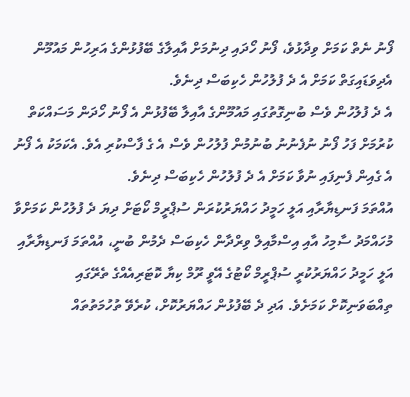ފޯނު ނެތް ކަމަށް ވިދާޅުވެ، ފޯނު ހޯދައި ދިނުމަށް އާއިލާގެ ބޭފުޅުންގެ އަރިހުން މައުމޫން އެދިވަޑައިގަތް ކަމަށް އެ ދެ ފުލުހުން ހެކިބަސް ދިނެވެ.
އެ ދެ ފުލުހުން ވެސް ބުނިގޮތުގައި މައުމޫންގެ އާއިލާ ބޭފުޅުން އެ ފޯނު ހޯދަން މަސައްކަތް ކުރުމަށް ފަހު ފޯނު ނުފެނުނު ބުނުމުން ފުލުހުން ވެސް އެ ގެ ފާސްކުރި އެވެ. އެކަމަކު އެ ފޯނު އެ ގެއިން ފެނިފައި ނުވާ ކަމަށް އެ ދެ ފުލުހުން ހެކިބަސް ދިނެވެ.
އުއްތަމަ ފަނޑިޔާރާއި އަލީ ހަމީދު ހައްޔަރުކުރަން ސުޕްރީމް ކޯޓަށް ދިޔަ ދެ ފުލުހުން ކަމަށްވާ މުހައްމަދު ސާމިހު އާއި އިސްމާއިލް ވިރްދާން ހެކިބަސް ދެމުން ބުނީ، އުއްތަމަ ފަނޑިޔާރާއި އަލީ ހަމީދު ހައްޔަރުކުރީ ސުޕްރީމް ކޯޓުގެ އޭވީ ރޫމް ކިޔާ ކޮޓަރިއެއްގެ ތެރޭގައި ތިއްބަވަނިކޮށް ކަމަށެވެ. އަދި ދެ ބޭފުޅުން ހައްޔަރުކޮށް، ކުރެވޭ ތުހުމަތުތައް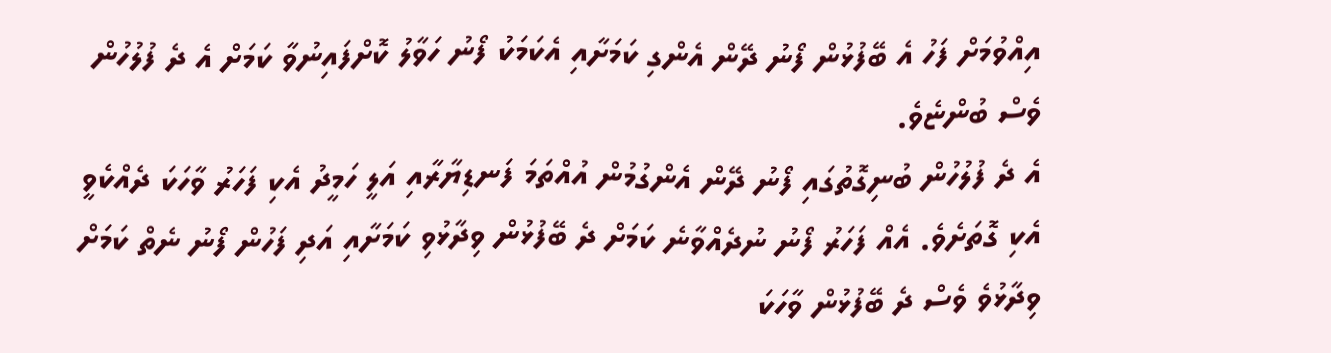އިއްވުމަށް ފަހު އެ ބޭފުޅުން ފޯނު ދޭން އެންގި ކަމަށާއި އެކަމަކު ފޯނު ހަވާލު ކޮށްފައިނުވާ ކަމަށް އެ ދެ ފުލުހުން ވެސް ބުންޏެވެ.
އެ ދެ ފުލުހުން ބުނިގޮތުގައި ފޯނު ދޭން އެންގުމުން އުއްތަމަ ފަނޑިޔާރާއި އަލީ ހަމީދު އެކި ފަހަރު ވާހަކަ ދެއްކެވީ އެކި ގޮތަށެވެ. އެއް ފަހަރު ފޯނު ނުދެއްވާނެ ކަމަށް ދެ ބޭފުޅުން ވިދާޅުވި ކަމަށާއި އަދި ފަހުން ފޯނު ނެތް ކަމަށް ވިދާޅުވެ ވެސް ދެ ބޭފުޅުން ވާހަކަ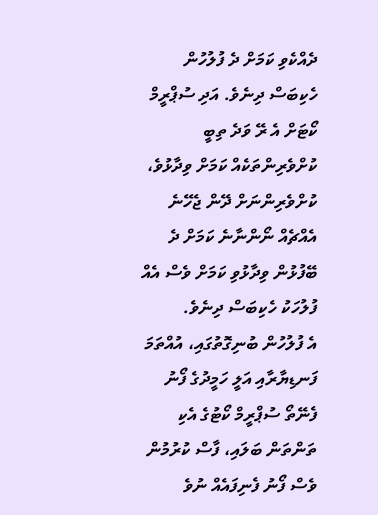ދެއްކެވި ކަމަށް ދެ ފުލުހުން ހެކިބަސް ދިނެވެ. އަދި ސުޕްރީމް ކޯޓަށް އެ ރޭ ވަދެ ތިބީ ކުށްވެރިންތަކެއް ކަމަށް ވިދާޅުވެ، ކުށްވެރިންނަށް ދޭން ޖެހޭނެ އެއްޗެއް ނޯންނާނެ ކަމަށް ދެ ބޭފުޅުން ވިދާޅުވި ކަމަށް ވެސް އެއް ފުލުހަކު ހެކިބަސް ދިނެވެ.
އެ ފުލުހުން ބުނިގޮތުގައި، އުއްތަމަ ފަނޑިޔާރާއި އަލީ ހަމީދުގެ ފޯނު ފެނޭތޯ ސުޕްރީމް ކޯޓުގެ އެކި ތަންތަން ބަލައި، ފާސް ކުރުމުން ވެސް ފޯނު ފެނިފައެއް ނުވެ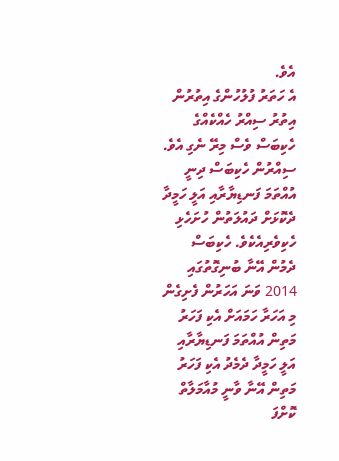އެވެ.
އެ ހަތަރު ފުލުހުންގެ އިތުރުން އިތުރު ސިއްރު ހެއްކެއްގެ ހެކިބަސް ވެސް މިރޭ ނެގި އެވެ. ސިއްރުން ހެކިބަސް ދިނީ އުއްތަމަ ފަނޑިޔާރާއި އަލީ ހަމީދާ ދެކޮޅަށް ދައުލަތުން ހުށަހެޅި ހެކިވެރިއެކެވެ. ހެކިބަސް ދެމުން އޭނާ ބުނިގޮތުގައި 2014 ވަނަ އަހަރުން ފެށިގެން މި އަހަރާ ހަމައަށް އެކި ފަހަރު މަތިން އުއްތަމަ ފަނޑިޔާރާއި އަލީ ހަމީދާ ދެމެދު އެކި ފަހަރު މަތިން އޭނާ ވާނީ މުއާމަލާތް ކޮށްފަ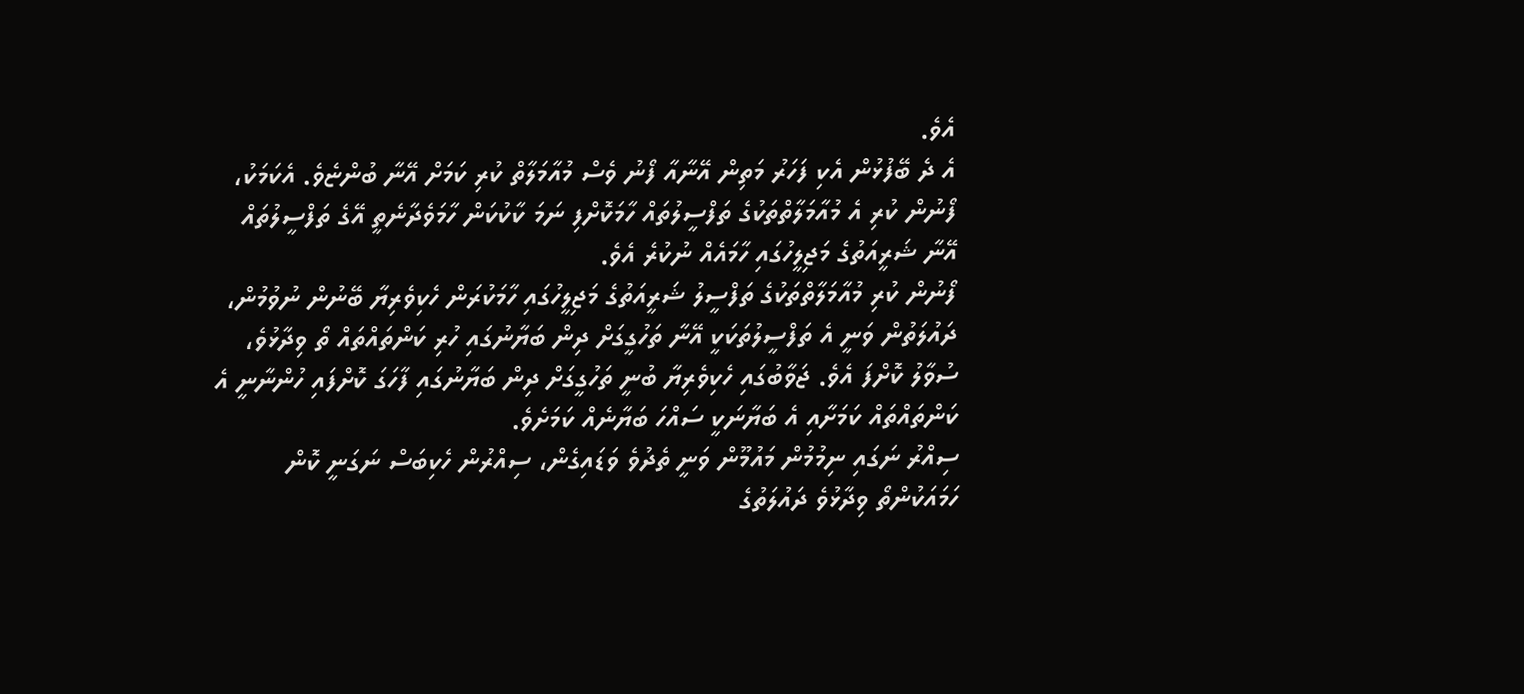އެވެ.
އެ ދެ ބޭފުޅުން އެކި ފަހަރު މަތިން އޭނާއާ ފޯނު ވެސް މުއާމަލާތް ކުރި ކަމަށް އޭނާ ބުންޏެވެ. އެކަމަކު، ފޯނުން ކުރި އެ މުއާމަލާތްތަކުގެ ތަފްސީލުތައް ހާމަކޮށްފި ނަމަ ކާކުކަން ހާމަވެދާނެތީ އޭގެ ތަފްސީލުތައް އޭނާ ޝަރީއަތުގެ މަޖިލީހުގައި ހާމައެއް ނުކުރެ އެވެ.
ފޯނުން ކުރި މުއާމަލާތްތަކުގެ ތަފްސީލު ޝަރީއަތުގެ މަޖިލީހުގައި ހާމަކުރަން ހެކިވެރިޔާ ބޭނުން ނުވުމުން، ދައުލަތުން ވަނީ އެ ތަފްސީލުތަކަކީ އޭނާ ތަހުގީގަށް ދިން ބަޔާނުގައި ހުރި ކަންތައްތައް ތޯ ވިދާޅުވެ، ސުވާލު ކޮށްފަ އެވެ. ޖަވާބުގައި ހެކިވެރިޔާ ބުނީ ތަހުގީގަށް ދިން ބަޔާނުގައި ފާހަގަ ކޮށްފައި ހުންނާނީ އެ ކަންތައްތައް ކަމަށާއި އެ ބަޔާނަކީ ސައްހަ ބަޔާނެއް ކަމަށެވެ.
ސިއްރު ނަގައި ނިމުމުން މައުމޫން ވަނީ ތެދުވެ ވަޑައިގެން، ސިއްރުން ހެކިބަސް ނަގަނީ ކޮން ހަމައަކުންތޯ ވިދާޅުވެ ދައުލަތުގެ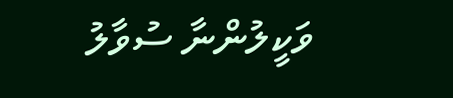ވަކީލުންނާ ސުވާލު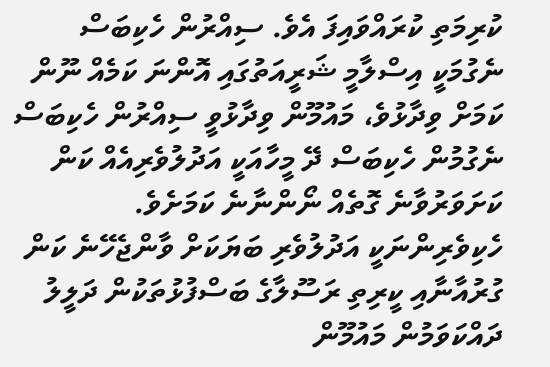ކުރިމަތި ކުރައްވައިފަ އެވެ. ސިއްރުން ހެކިބަސް ނެގުމަކީ އިސްލާމީ ޝަރީއަތުގައި އޮންނަ ކަމެއް ނޫން ކަމަށް ވިދާޅުވެ، މައުމޫން ވިދާޅުވީ ސިއްރުން ހެކިބަސް ނެގުމުން ހެކިބަސް ދޭ މީހާއަކީ އަދުލުވެރިއެއް ކަން ކަށަވަރުވާނެ ގޮތެއް ނޯންނާނެ ކަމަށެވެ.
ހެކިވެރިންނަކީ އަދުލުވެރި ބަޔަކަށް ވާންޖެހޭނެ ކަން ގުރުއާނާއި ކީރިތި ރަސޫލާގެ ބަސްފުޅުތަކުން ދަލީލު ދައްކަވަމުން މައުމޫން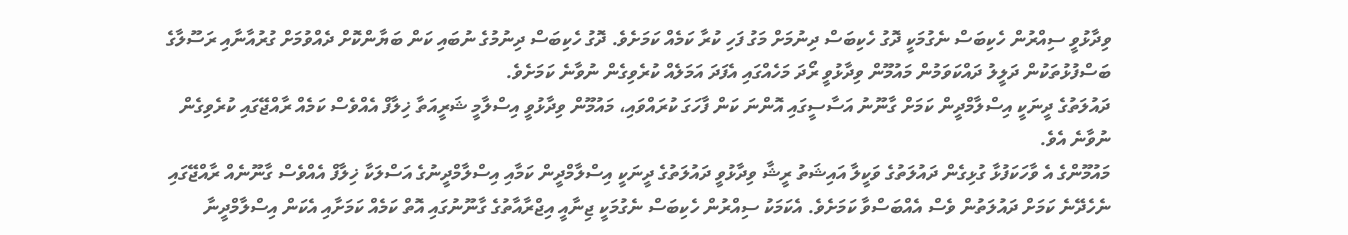ވިދާޅުވީ ސިއްރުން ހެކިބަސް ނެގުމަކީ ދޮގު ހެކިބަސް ދިނުމަށް މަގު ފަހި ކުރާ ކަމެއް ކަމަށެވެ. ދޮގު ހެކިބަސް ދިނުމުގެ ނުބައި ކަން ބަޔާންކޮށް ދެއްވުމަށް ގުރުއާނާއި ރަސޫލާގެ ބަސްފުޅުތަކުން ދަލީލު ދައްކަވަމުން މައުމޫން ވިދާޅުވީ ރޯދަ މަހެއްގައި އެފަދަ އަމަލެއް ކުރެވިގެން ނުވާނެ ކަމަށެވެ.
ދައުލަތުގެ ދީނަކީ އިސްލާމްދީން ކަމަށް ގާނޫނު އަސާސީގައި އޮންނަ ކަން ފާހަގަ ކުރައްވައި، މައުމޫން ވިދާޅުވީ އިސްލާމީ ޝަރީއަތާ ޚިލާފް އެއްވެސް ކަމެއް ރާއްޖޭގައި ކުރެވިގެން ނުވާނެ އެވެ.
މައުމޫންގެ އެ ވާހަކަފުޅާ ގުޅިގެން ދައުލަތުގެ ވަކީލާ އައިޝަތު ރީޝާ ވިދާޅުވީ ދައުލަތުގެ ދީނަކީ އިސްލާމްދީން ކަމާއި އިސްލާމްދީނުގެ އަސްލަކާ ޚިލާފް އެއްވެސް ގާނޫނެއް ރާއްޖޭގައި ނެހެދޭނެ ކަމަށް ދައުލަތުން ވެސް އެއްބަސްވާ ކަމަށެވެ. އެކަމަކު ސިއްރުން ހެކިބަސް ނެގުމަކީ ޖިނާއީ އިޖްރާއާތުގެ ގާނޫނުގައި އޮތް ކަމެއް ކަމަށާއި އެކަން އިސްލާމްދީނާ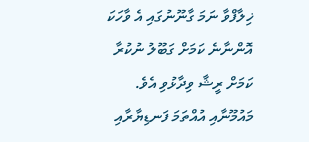ޚިލާފްވާ ނަމަ ގާނޫނުގައި އެ ވާހަކަ އޮންނާނެ ކަމަށް ގަބޫލު ނުކުރާ ކަމަށް ރީޝާ ވިދާޅުވި އެވެ.
މައުމޫނާއި އުއްތަމަ ފަނޑިޔާރާއި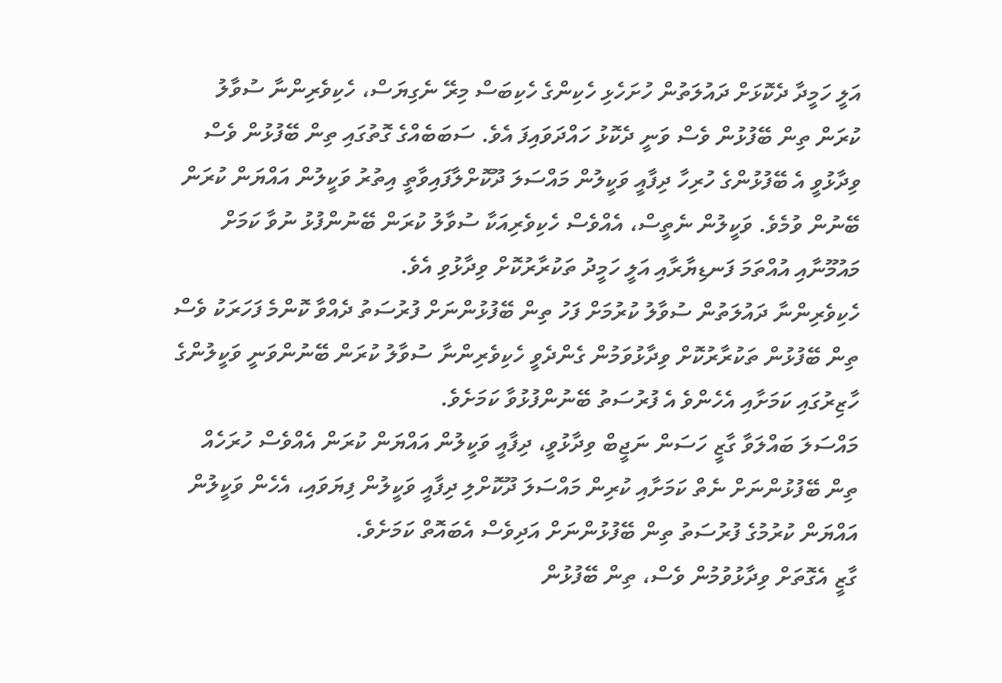އަލީ ހަމީދާ ދެކޮޅަށް ދައުލަތުން ހުށަހެޅި ހެކިންގެ ހެކިބަސް މިރޭ ނެގިޔަސް، ހެކިވެރިންނާ ސުވާލު ކުރަން ތިން ބޭފުޅުން ވެސް ވަނީ ދެކޮޅު ހައްދަވައިފަ އެވެ. ސަބަބެއްގެ ގޮތުގައި ތިން ބޭފުޅުން ވެސް ވިދާޅުވީ އެ ބޭފުޅުންގެ ހުރިހާ ދިފާއީ ވަކީލުން މައްސަލަ ދޫކޮށްލާފައިވާތީ އިތުރު ވަކީލުން އައްޔަން ކުރަން ބޭނުން ވުމެވެ. ވަކީލުން ނެތީސް، އެއްވެސް ހެކިވެރިއަކާ ސުވާލު ކުރަން ބޭނުންފުޅު ނުވާ ކަމަށް މައުމޫނާއި އުއްތަމަ ފަނޑިޔާރާއި އަލީ ހަމީދު ތަކުރާރުކޮށް ވިދާޅުވި އެވެ.
ހެކިވެރިންނާ ދައުލަތުން ސުވާލު ކުރުމަށް ފަހު ތިން ބޭފުޅުންނަށް ފުރުސަތު ދެއްވާ ކޮންމެ ފަހަރަކު ވެސް ތިން ބޭފުޅުން ތަކުރާރުކޮށް ވިދާޅުވަމުން ގެންދެވީ ހެކިވެރިންނާ ސުވާލު ކުރަން ބޭނުންވަނީ ވަކީލުންގެ ހާޒިރުގައި ކަމަށާއި އެހެންވެ އެ ފުރުސަތު ބޭނުންފުޅުވާ ކަމަށެވެ.
މައްސަލަ ބައްލަވާ ގާޒީ ހަސަން ނަޖީބް ވިދާޅުވީ، ދިފާއީ ވަކީލުން އައްޔަން ކުރަން އެއްވެސް ހުރަހެއް ތިން ބޭފުޅުންނަށް ނެތް ކަމަށާއި ކުރިން މައްސަލަ ދޫކޮށްލި ދިފާއީ ވަކީލުން ފިޔަވައި، އެހެން ވަކީލުން އައްޔަން ކުރުމުގެ ފުރުސަތު ތިން ބޭފުޅުންނަށް އަދިވެސް އެބައޮތް ކަމަށެވެ.
ގާޒީ އެގޮތަށް ވިދާޅުވުމުން ވެސް، ތިން ބޭފުޅުން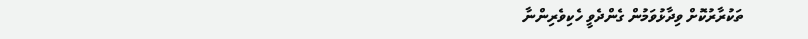ތަކުރާރުކޮށް ވިދާޅުވަމުން ގެންދެވީ ހެކިވެރިންނާ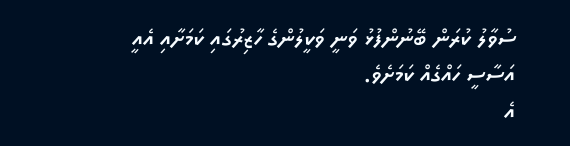ސުވާލު ކުރަން ބޭނުންފުޅު ވަނީ ވަކީލުންގެ ހާޒިރުގައި ކަމަށާއި އެއީ އަސާސީ ހައްގެއް ކަމަށެވެ.
އެ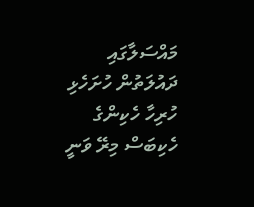މައްސަލާގައި ދައުލަތުން ހުށަހެޅި ހުރިހާ ހެކިންގެ ހެކިބަސް މިރޭ ވަނީ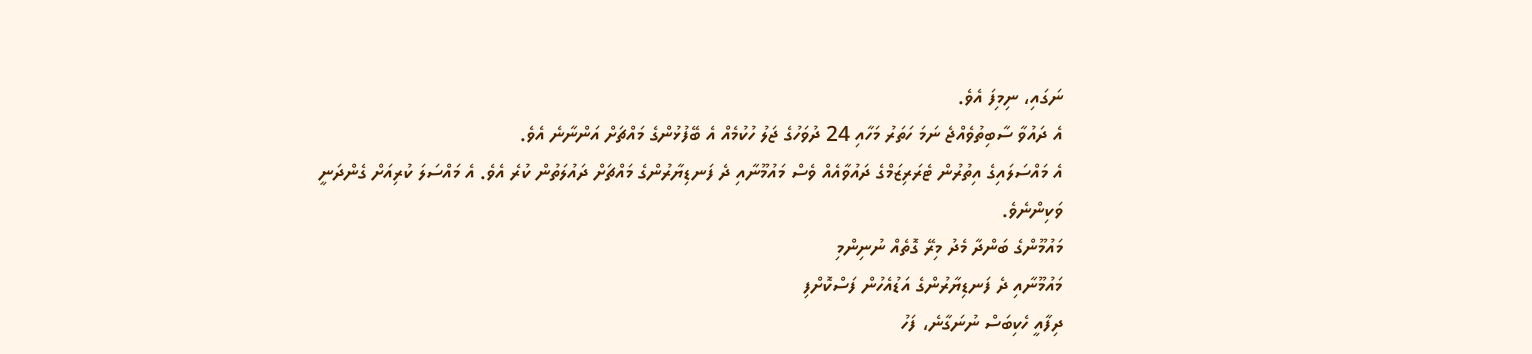ނަގައި، ނިމިފަ އެވެ.
އެ ދައުވާ ސާބިތުވެއްޖެ ނަމަ ހަތަރު މަހާއި 24 ދުވަހުގެ ޖަލު ހުކުމެއް އެ ބޭފުޅުންގެ މައްޗަށް އަންނާނެ އެވެ.
އެ މައްސަލައިގެ އިތުރުން ޓެރަރިޒަމްގެ ދައުވާއެއް ވެސް މައުމޫނާއި ދެ ފަނޑިޔާރުންގެ މައްޗަށް ދައުލަތުން ކުރެ އެވެ. އެ މައްސަލަ ކުރިއަށް ގެންދަނީ ވަކިންނެވެ.
މައުމޫންގެ ބަންދާ މެދު މިރޭ ގޮތެއް ނުނިންމި
މައުމޫނާއި ދެ ފަނޑިޔާރުންގެ އަޑުއެހުން ފަސްކޮށްފި
ދިފާއީ ހެކިބަސް ނުނަގާނެ، ފަހު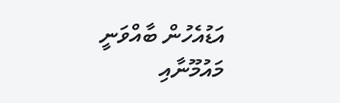އަޑުއެހުން ބާއްވަނީ
މައުމޫނާއި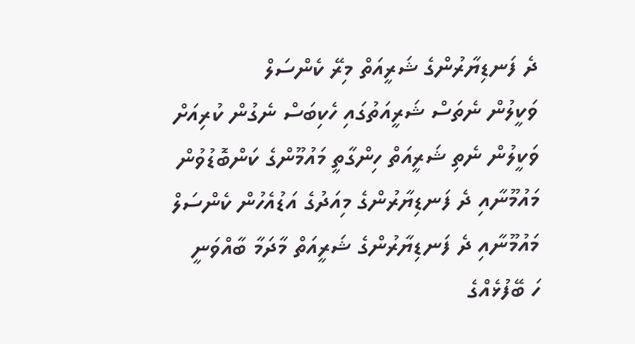ދެ ފަނޑިޔާރުންގެ ޝަރީއަތް މިރޭ ކެންސަލް
ވަކީލުން ނެތަސް ޝަރީއަތުގައި ހެކިބަސް ނެގުން ކުރިއަށް
ވަކީލުން ނެތި ޝަރީއަތް ހިންގާތީ މައުމޫންގެ ކަންބޮޑުވުން
މައުމޫނާއި ދެ ފަނޑިޔާރުންގެ މިއަދުގެ އަޑުއެހުން ކެންސަލް
މައުމޫނާއި ދެ ފަނޑިޔާރުންގެ ޝަރީއަތް މާދަމާ ބާއްވަނީ
ހަ ބޭފުޅެއްގެ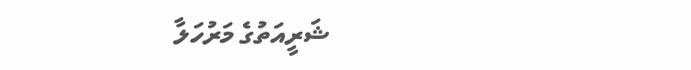ޝަރީއަތުގެ މަރުހަލާ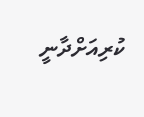ކުރިއަށްދާނީ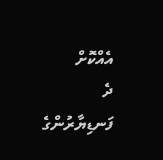އެއްކޮށް
ދެ ފަނޑިޔާރުންގެ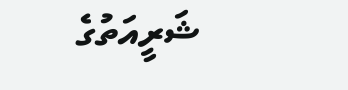ޝަރީއަތުގެ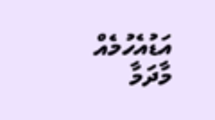އަޑުއެހުމެއް މާދަމާ